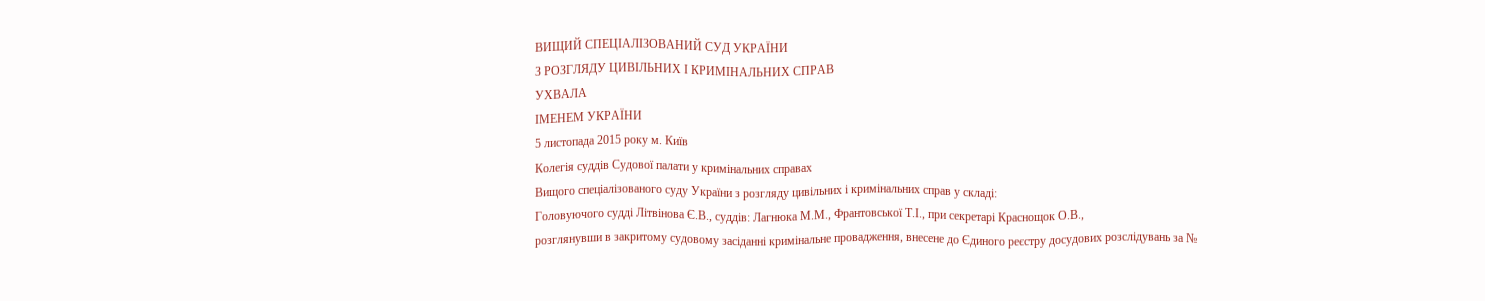ВИЩИЙ СПЕЦІАЛІЗОВАНИЙ СУД УКРАЇНИ
З РОЗГЛЯДУ ЦИВІЛЬНИХ І КРИМІНАЛЬНИХ СПРАВ
УХВАЛА
ІМЕНЕМ УКРАЇНИ
5 листопада 2015 року м. Київ
Колегія суддів Судової палати у кримінальних справах
Вищого спеціалізованого суду України з розгляду цивільних і кримінальних справ у складі:
Головуючого судді Літвінова Є.В., суддів: Лагнюка М.М., Франтовської Т.І., при секретарі Краснощок О.В.,
розглянувши в закритому судовому засіданні кримінальне провадження, внесене до Єдиного реєстру досудових розслідувань за №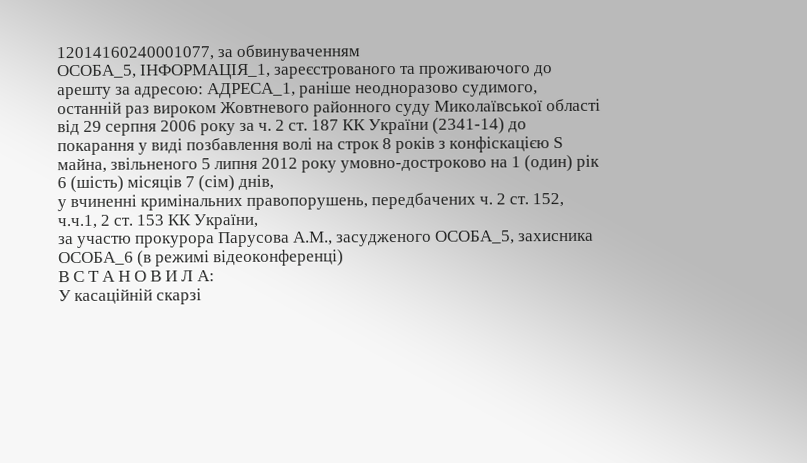12014160240001077, за обвинуваченням
ОСОБА_5, ІНФОРМАЦІЯ_1, зареєстрованого та проживаючого до арешту за адресою: АДРЕСА_1, раніше неодноразово судимого, останній раз вироком Жовтневого районного суду Миколаївської області від 29 серпня 2006 року за ч. 2 ст. 187 КК України (2341-14) до покарання у виді позбавлення волі на строк 8 років з конфіскацією Ѕ майна, звільненого 5 липня 2012 року умовно-достроково на 1 (один) рік 6 (шість) місяців 7 (сім) днів,
у вчиненні кримінальних правопорушень, передбачених ч. 2 ст. 152, ч.ч.1, 2 ст. 153 КК України,
за участю прокурора Парусова А.М., засудженого ОСОБА_5, захисника ОСОБА_6 (в режимі відеоконференці)
В С Т А Н О В И Л А:
У касаційній скарзі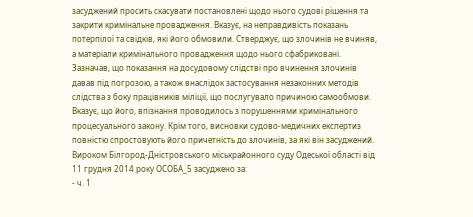засуджений просить скасувати постановлені щодо нього судові рішення та закрити кримінальне провадження. Вказує, на неправдивість показань потерпілої та свідків, які його обмовили. Стверджує, що злочинів не вчиняв, а матеріали кримінального провадження щодо нього сфабриковані. Зазначав, що показання на досудовому слідстві про вчинення злочинів давав під погрозою, а також внаслідок застосування незаконних методів слідства з боку працівників міліції, що послугувало причиною самообмови. Вказує, що його, впізнання проводилось з порушеннями кримінального процесуального закону. Крім того, висновки судово-медичних експертиз повністю спростовують його причетність до злочинів, за які він засуджений.
Вироком Білгород-Дністровського міськрайонного суду Одеської області від 11 грудня 2014 року ОСОБА_5 засуджено за:
- ч. 1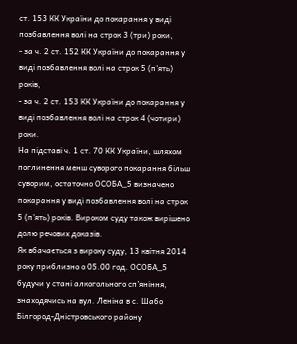ст. 153 КК України до покарання у виді позбавлення волі на строк 3 (три) роки,
- за ч. 2 ст. 152 КК України до покарання у виді позбавлення волі на строк 5 (п'ять) років,
- за ч. 2 ст. 153 КК України до покарання у виді позбавлення волі на строк 4 (чотири) роки.
На підставі ч. 1 ст. 70 КК України, шляхом поглинення менш суворого покарання більш суворим, остаточно ОСОБА_5 визначено покарання у виді позбавлення волі на строк 5 (п'ять) років. Вироком суду також вирішено долю речових доказів.
Як вбачається з вироку суду, 13 квітня 2014 року приблизно о 05.00 год. ОСОБА_5 будучи у стані алкогольного сп'яніння, знаходячись на вул. Леніна в с. Шабо Білгород-Дністровського району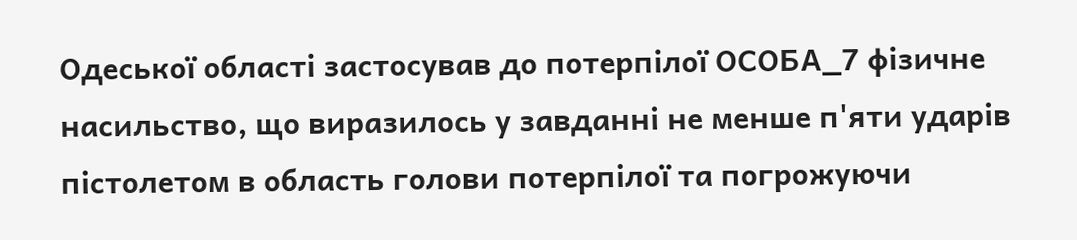Одеської області застосував до потерпілої ОСОБА_7 фізичне насильство, що виразилось у завданні не менше п'яти ударів пістолетом в область голови потерпілої та погрожуючи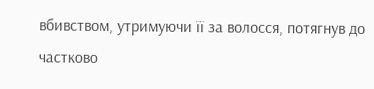вбивством, утримуючи її за волосся, потягнув до частково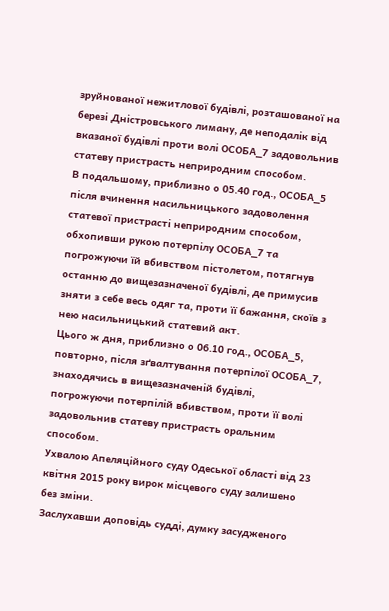зруйнованої нежитлової будівлі, розташованої на березі Дністровського лиману, де неподалік від вказаної будівлі проти волі ОСОБА_7 задовольнив статеву пристрасть неприродним способом.
В подальшому, приблизно о 05.40 год., ОСОБА_5 після вчинення насильницького задоволення статевої пристрасті неприродним способом, обхопивши рукою потерпілу ОСОБА_7 та погрожуючи їй вбивством пістолетом, потягнув останню до вищезазначеної будівлі, де примусив зняти з себе весь одяг та, проти її бажання, скоїв з нею насильницький статевий акт.
Цього ж дня, приблизно о 06.10 год., ОСОБА_5, повторно, після зґвалтування потерпілої ОСОБА_7, знаходячись в вищезазначеній будівлі, погрожуючи потерпілій вбивством, проти її волі задовольнив статеву пристрасть оральним способом.
Ухвалою Апеляційного суду Одеської області від 23 квітня 2015 року вирок місцевого суду залишено без зміни.
Заслухавши доповідь судді, думку засудженого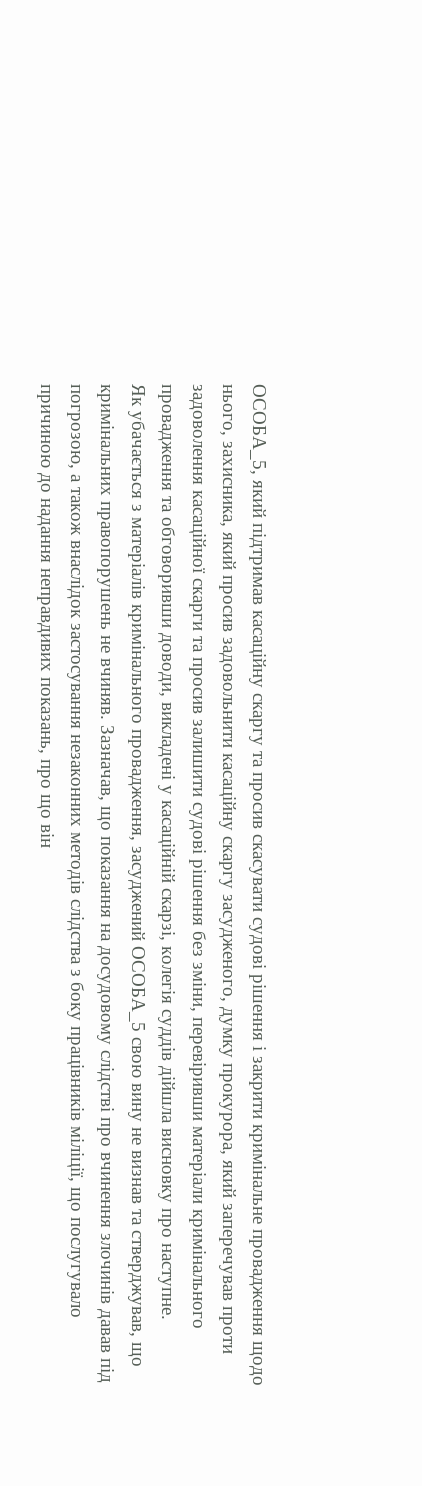ОСОБА_5, який підтримав касаційну скаргу та просив скасувати судові рішення і закрити кримінальне провадження щодо нього, захисника, який просив задовольнити касаційну скаргу засудженого, думку прокурора, який заперечував проти задоволення касаційної скарги та просив залишити судові рішення без зміни, перевіривши матеріали кримінального провадження та обговоривши доводи, викладені у касаційній скарзі, колегія суддів дійшла висновку про наступне.
Як убачається з матеріалів кримінального провадження, засуджений ОСОБА_5 свою вину не визнав та стверджував, що кримінальних правопорушень не вчиняв. Зазначав, що показання на досудовому слідстві про вчинення злочинів давав під погрозою, а також внаслідок застосування незаконних методів слідства з боку працівників міліції, що послугувало причиною до надання неправдивих показань, про що він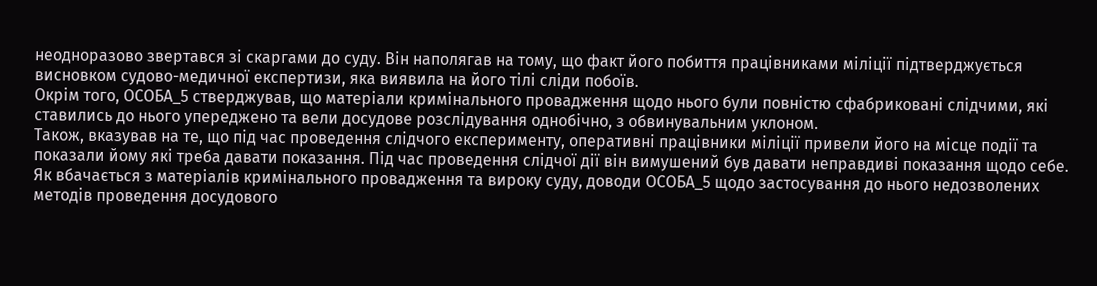неодноразово звертався зі скаргами до суду. Він наполягав на тому, що факт його побиття працівниками міліції підтверджується висновком судово-медичної експертизи, яка виявила на його тілі сліди побоїв.
Окрім того, ОСОБА_5 стверджував, що матеріали кримінального провадження щодо нього були повністю сфабриковані слідчими, які ставились до нього упереджено та вели досудове розслідування однобічно, з обвинувальним уклоном.
Також, вказував на те, що під час проведення слідчого експерименту, оперативні працівники міліції привели його на місце події та показали йому які треба давати показання. Під час проведення слідчої дії він вимушений був давати неправдиві показання щодо себе.
Як вбачається з матеріалів кримінального провадження та вироку суду, доводи ОСОБА_5 щодо застосування до нього недозволених методів проведення досудового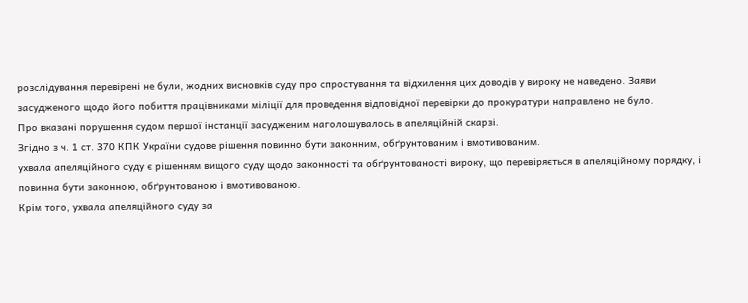розслідування перевірені не були, жодних висновків суду про спростування та відхилення цих доводів у вироку не наведено. Заяви засудженого щодо його побиття працівниками міліції для проведення відповідної перевірки до прокуратури направлено не було.
Про вказані порушення судом першої інстанції засудженим наголошувалось в апеляційній скарзі.
Згідно з ч. 1 ст. 370 КПК України судове рішення повинно бути законним, обґрунтованим і вмотивованим.
ухвала апеляційного суду є рішенням вищого суду щодо законності та обґрунтованості вироку, що перевіряється в апеляційному порядку, і повинна бути законною, обґрунтованою і вмотивованою.
Крім того, ухвала апеляційного суду за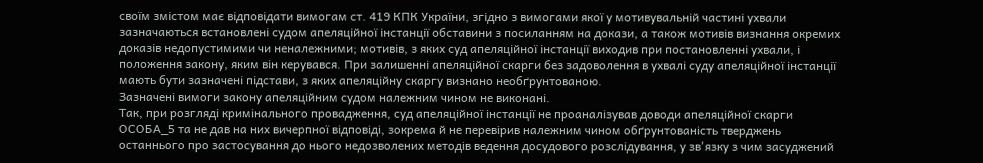своїм змістом має відповідати вимогам ст. 419 КПК України, згідно з вимогами якої у мотивувальній частині ухвали зазначаються встановлені судом апеляційної інстанції обставини з посиланням на докази, а також мотивів визнання окремих доказів недопустимими чи неналежними; мотивів, з яких суд апеляційної інстанції виходив при постановленні ухвали, і положення закону, яким він керувався. При залишенні апеляційної скарги без задоволення в ухвалі суду апеляційної інстанції мають бути зазначені підстави, з яких апеляційну скаргу визнано необґрунтованою.
Зазначені вимоги закону апеляційним судом належним чином не виконані.
Так, при розгляді кримінального провадження, суд апеляційної інстанції не проаналізував доводи апеляційної скарги ОСОБА_5 та не дав на них вичерпної відповіді, зокрема й не перевірив належним чином обґрунтованість тверджень останнього про застосування до нього недозволених методів ведення досудового розслідування, у зв'язку з чим засуджений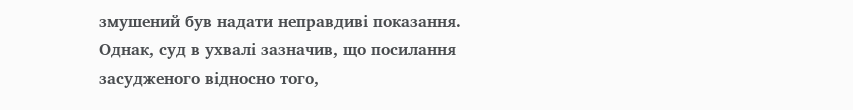змушений був надати неправдиві показання.
Однак, суд в ухвалі зазначив, що посилання засудженого відносно того,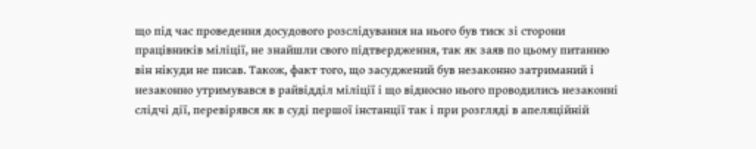що під час проведення досудового розслідування на нього був тиск зі сторони працівників міліції, не знайшли свого підтвердження, так як заяв по цьому питанню він нікуди не писав. Також, факт того, що засуджений був незаконно затриманий і незаконно утримувався в райвідділ міліції і що відносно нього проводились незаконні слідчі дії, перевірявся як в суді першої інстанції так і при розгляді в апеляційній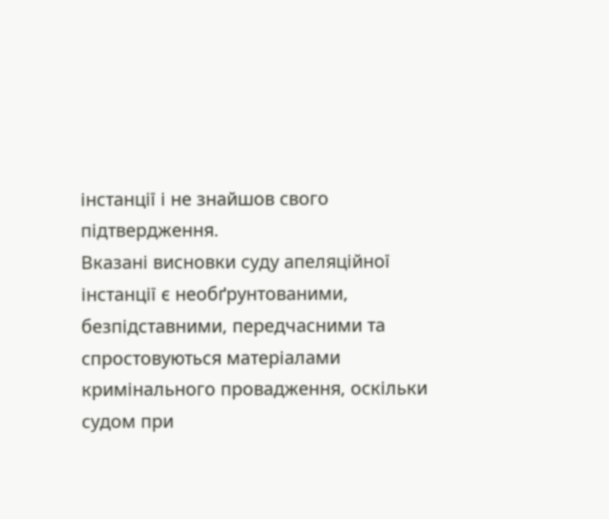інстанції і не знайшов свого підтвердження.
Вказані висновки суду апеляційної інстанції є необґрунтованими, безпідставними, передчасними та спростовуються матеріалами кримінального провадження, оскільки судом при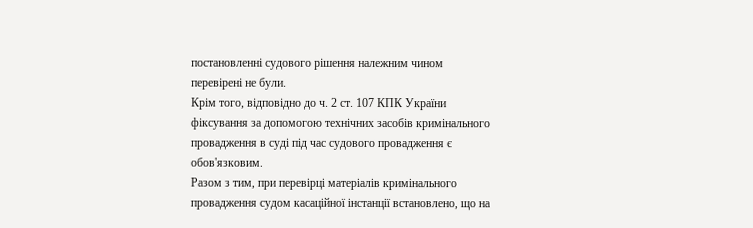постановленні судового рішення належним чином перевірені не були.
Крім того, відповідно до ч. 2 ст. 107 КПК України фіксування за допомогою технічних засобів кримінального провадження в суді під час судового провадження є обов'язковим.
Разом з тим, при перевірці матеріалів кримінального провадження судом касаційної інстанції встановлено, що на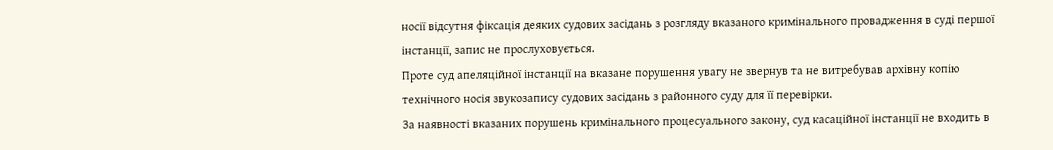носії відсутня фіксація деяких судових засідань з розгляду вказаного кримінального провадження в суді першої інстанції, запис не прослуховується.
Проте суд апеляційної інстанції на вказане порушення увагу не звернув та не витребував архівну копію технічного носія звукозапису судових засідань з районного суду для її перевірки.
За наявності вказаних порушень кримінального процесуального закону, суд касаційної інстанції не входить в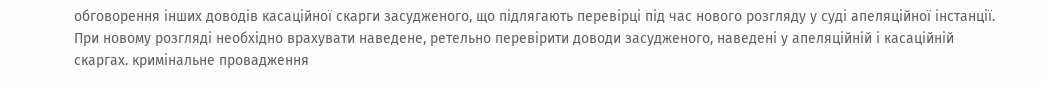обговорення інших доводів касаційної скарги засудженого, що підлягають перевірці під час нового розгляду у суді апеляційної інстанції.
При новому розгляді необхідно врахувати наведене, ретельно перевірити доводи засудженого, наведені у апеляційній і касаційній скаргах. кримінальне провадження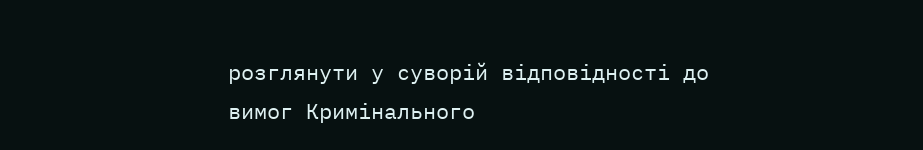розглянути у суворій відповідності до вимог Кримінального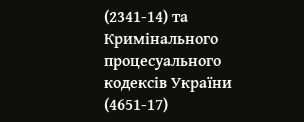(2341-14) та Кримінального процесуального кодексів України (4651-17)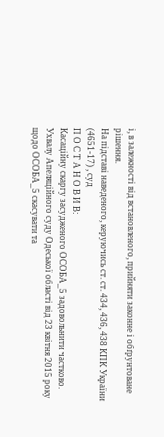і, в залежності від встановленого, прийняти законне і обґрунтоване рішення.
На підставі наведеного, керуючись ст. ст. 434, 436, 438 КПК України (4651-17) , суд
П О С Т А Н О В И В:
Касаційну скаргу засудженого ОСОБА_5 задовольнити частково.
Ухвалу Апеляційного суду Одеської області від 23 квітня 2015 року щодо ОСОБА_5 скасувати та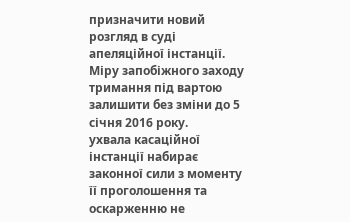призначити новий розгляд в суді апеляційної інстанції.
Міру запобіжного заходу тримання під вартою залишити без зміни до 5 січня 2016 року.
ухвала касаційної інстанції набирає законної сили з моменту її проголошення та оскарженню не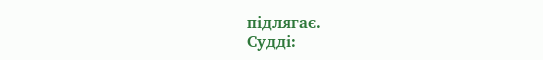підлягає.
Судді: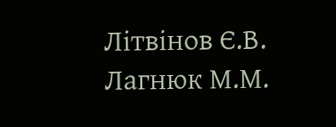Літвінов Є.В.
Лагнюк М.М.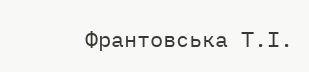Франтовська Т.І.